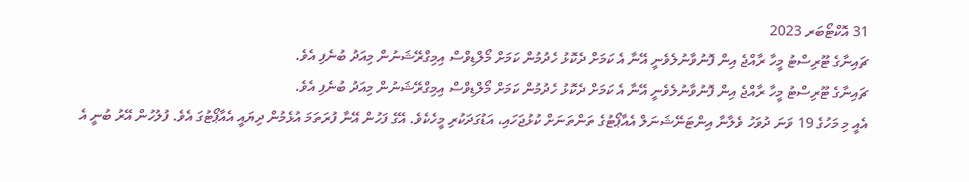31 އޮކްޓޯބަރ 2023
ޗައިނާގެ ޓޫރިސްޓު މީހާ ރާއްޖެ އިން ފޮނުވާނުލެވެނީ އޭނާ އެ ކަމަށް ދެކޮޅު ހެދުމުން ކަމަށް މޯލްޑިވްސް އިމިގްރޭޝަނުން މިއަދު ބުނެފި އެވެ.
ޗައިނާގެ ޓޫރިސްޓު މީހާ ރާއްޖެ އިން ފޮނުވާނުލެވެނީ އޭނާ އެ ކަމަށް ދެކޮޅު ހެދުމުން ކަމަށް މޯލްޑިވްސް އިމިގްރޭޝަނުން މިއަދު ބުނެފި އެވެ.
އެއީ މި މަހުގެ 19 ވަނަ ދުވަހު ވެލާނާ އިންޓަނޭޝަނަލް އެއާޕޯޓުގެ ތަންތަނަށް ކުޅުޖަހައި، އަޑުގަދަކުރި މީހެކެވެ. އޭގެ ފަހުން އޭނާ ފުރަތަމަ އުޅެމުން ދިޔައީ އެއާޕޯޓުގަ އެވެ. ފުލުހުން އޭރު ބުނީ އެ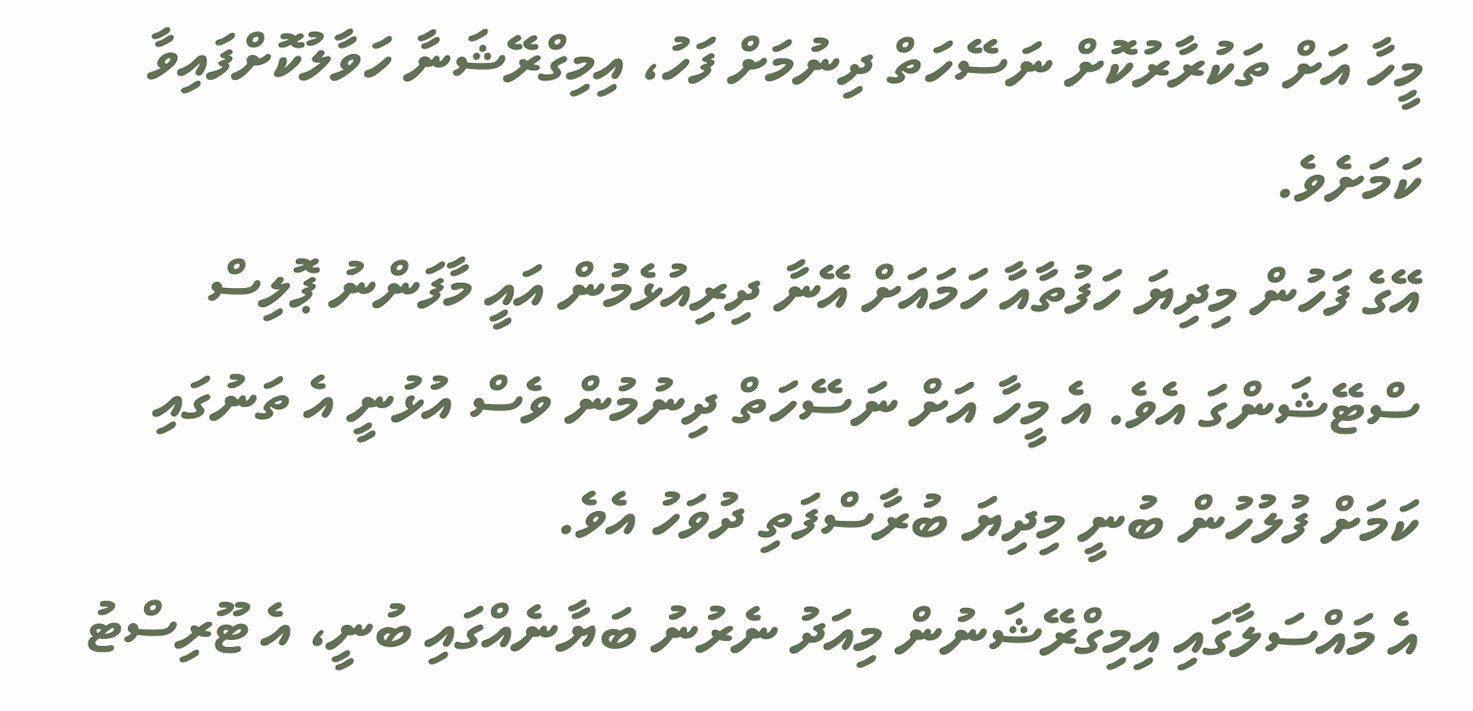މީހާ އަށް ތަކުރާރުކޮށް ނަސޭހަތް ދިނުމަށް ފަހު، އިމިގްރޭޝަނާ ހަވާލުކޮށްފައިވާ ކަމަށެވެ.
އޭގެ ފަހުން މިދިޔަ ހަފުތާއާ ހަމައަށް އޭނާ ދިރިއުޅެމުން އައީ މާފަންނު ޕޮލިސް ސްޓޭޝަންގަ އެވެ. އެ މީހާ އަށް ނަސޭހަތް ދިނުމުން ވެސް އުޅުނީ އެ ތަނުގައި ކަމަށް ފުލުހުން ބުނީ މިދިޔަ ބުރާސްފަތި ދުވަހު އެވެ.
އެ މައްސަލާގައި އިމިގްރޭޝަނުން މިއަދު ނެރުނު ބަޔާނެއްގައި ބުނީ، އެ ޓޫރިސްޓު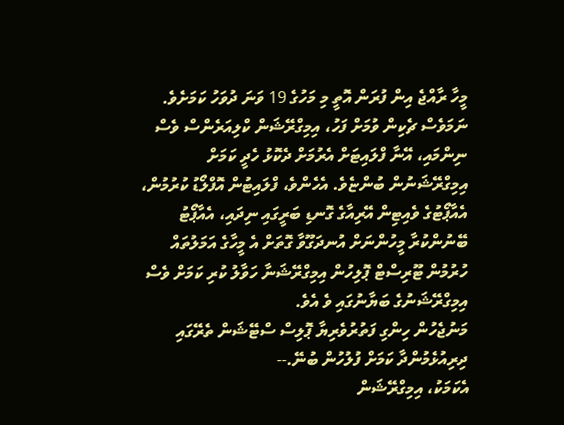މީހާ ރާއްޖެ އިން ފުރަން އޮތީ މި މަހުގެ 19 ވަނަ ދުވަހު ކަމަށެވެ.
ނަމަވެސް ޗެކިން ވުމަށް ފަހު، އިމިގްރޭޝަން ކްލިއަރެންސް ވެސް ނިންމައި، އޭނާ ފްލައިޓަށް އެރުމަށް ދެކޮޅު ހެދީ ކަމަށް އިމިގްރޭޝަނުން ބުންޏެވެ. އެހެންވެ، ފްލައިޓުން އޮފްލޯޑު ކުރުމުން، އެއާޕޯޓުގެ ވެއިޓިން އޭރިއާގެ ގޮނޑި ބަރީގައި ނިދައި، އެއާޕޯޓު ބޭނުންކުރާ މީހުންނަށް އުނދަގޫވާ ގޮތަށް އެ މީހާގެ އަމަލުތައް ހުރުމުން ޓޫރިސްޓް ޕޮލިހުން އިމިގްރޭޝަނާ ހަވާލު ކުރި ކަމަށް ވެސް އިމިގްރޭޝަނުގެ ބަޔާނުގައި ވެ އެވެ.
މަނުޖެހުން ހިންގި ފަތުރުވެރިޔާ ޕޮލިސް ސްޓޭޝަން ތެރޭގައި ދިރިއުޅެމުންދާ ކަމަށް ފުލުހުން ބުނޭ.--
އެކަމަކު، އިމިގްރޭޝަން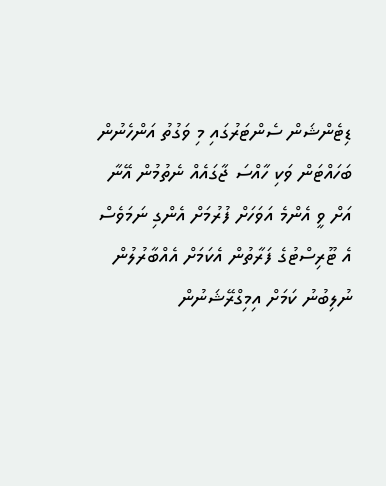ޑިޓެންޝަން ސެންޓަރުގައި މި ވަގުތު އަންހެނުން ބަހައްޓަން ވަކި ހާއްސަ ޖާގައެއް ނެތުމުން އޭނާ އަށް ވީ އެންމެ އަވަހަށް ފުރުމަށް އެންގި ނަމަވެސް އެ ޓޫރިސްޓުގެ ފަރާތުން އެކަމަށް އެއްބާރުލުން ނުލިބުނު ކަމަށް އިމިގްރޭޝަނުން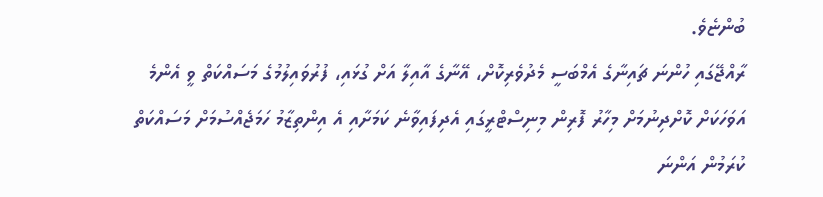ބުންޏެވެ.
ރާއްޖޭގައި ހުންނަ ޗައިނާގެ އެމްބަސީ މެދުވެރިކޮށް، އޭނާގެ އާއިލާ އަށް ގުޅައި، ފުރުވައިލުމުގެ މަސައްކަތް ވީ އެންމެ އަވަހަކަށް ކޮށްދިނުމަށް މިހާރު ފޮރިން މިނިސްޓްރީގައި އެދިފައިވާނެ ކަމަށާއި އެ އިންތިޒާމު ހަމަޖެއްސުމަށް މަސައްކަތް ކުރަމުން އަންނަ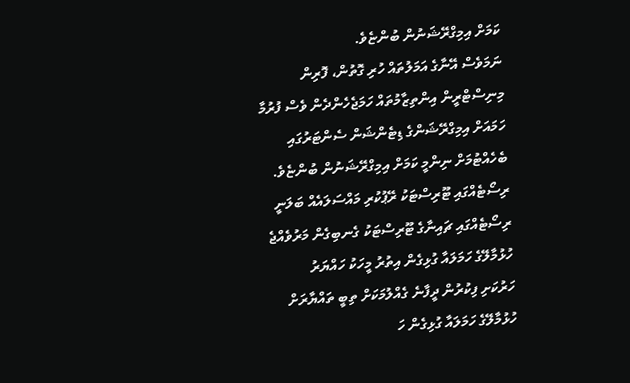ކަމަށް އިމިގްރޭޝަނުން ބުންޏެވެ.
ނަމަވެސް އޭނާގެ އަމަލުތައް ހުރި ގޮތުން، ފޮރިން މިނިސްޓްރީން އިންތިޒާމުތައް ހަމަޖެހެންދެން ވެސް ފުރުމާ ހަމައަށް އިމިގްރޭޝަންގެ ޑިޓެންޝަން ސެންޓަރުގައި ބެހެއްޓުމަށް ނިންމީ ކަމަށް އިމިގްރޭޝަނުން ބުންޏެވެ.
ރިސޯޓެއްގައި ޓޫރިސްޓަކު ރޭޕުކުރި މައްސަލައެއް ބަލަނީ
ރިސޯޓެއްގައި ޗައިނާގެ ޓޫރިސްޓަކު ގެނބިގެން މަރުވެއްޖެ
ހުޅުމާލޭގެ ހަމަލައާ ގުޅިގެން އިތުރު މީހަކު ހައްޔަރު
ހަރުކަށި ފިކުރުން ދީފާނެ ގެއްލުމަކަށް ތިބީ ތައްޔާރަށް
ހުޅުމާލޭގެ ހަމަލައާ ގުޅިގެން ހަ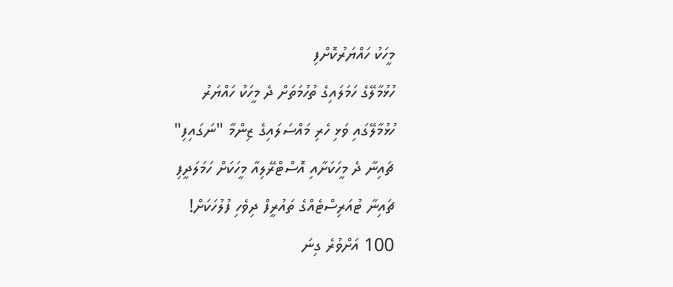މީހަކު ހައްޔަރުކޮށްފި
ހުޅުމާލޭގެ ހަމަލައިގެ ތުހުމަތަށް ދެ މީހަކު ހައްޔަރު
ހުޅުމާލޭގައި ވަޅި ހެރި މައްސަލައިގެ ޒިންމާ "ނަގައިފި"
ޗައިނާ ދެ މީހަކަށާއި އޮސްޓްރޭލިއާ މީހަކަށް ހަމަލަދީފި
ޗައިނާ ޓުއަރިސްޓެއްގެ ތައުރީފް ދިވެހި ފުލުހަކަށް!
100 އަށްވުރެ ގިނަ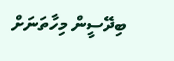ބިދޭސީން މިހާތަނަށް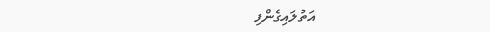އަތުލައިގެންފި